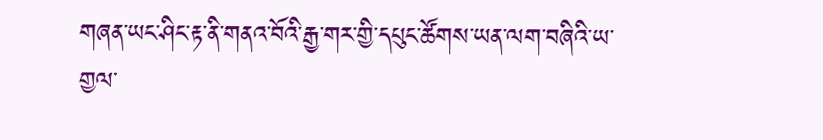གཞན་ཡང་ཤིང་རྟ་ནི་གནའ་བོའི་རྒྱ་གར་གྱི་དཔུང་ཚོགས་ཡན་ལག་བཞིའི་ཡ་གྱལ་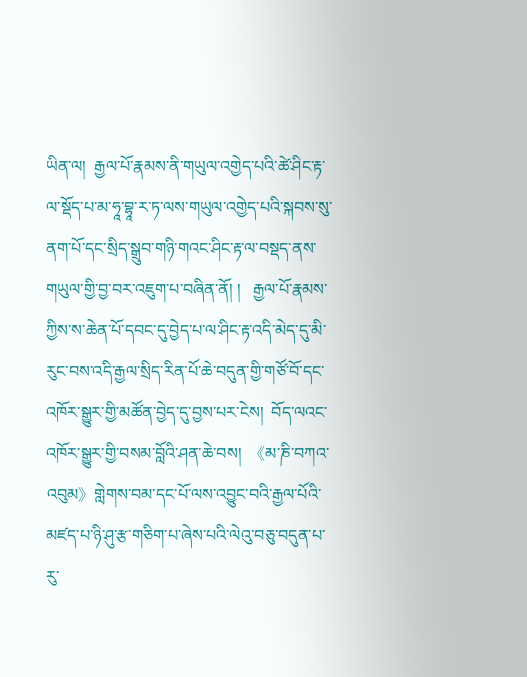ཡིན་ལ།  རྒྱལ་པོ་རྣམས་ནི་གཡུལ་འགྱེད་པའི་ཚེ་ཤིང་རྟ་ལ་སྡོད་པ་མ་ཧཱ་བྷཱ་ར་ཏ་ལས་གཡུལ་འགྱེད་པའི་སྐབས་སུ་ནག་པོ་དང་སྲིད་སྒྲུབ་གཉི་གའང་ཤིང་རྟ་ལ་བསྡད་ནས་གཡུལ་གྱི་བྱ་བར་འཇུག་པ་བཞིན་ནོ། །   རྒྱལ་པོ་རྣམས་ཀྱིས་ས་ཆེན་པོ་དབང་དུ་བྱེད་པ་ལ་ཤིང་རྟ་འདི་མེད་དུ་མི་རུང་བས་འདི་རྒྱལ་སྲིད་རིན་པོ་ཆེ་བདུན་གྱི་གཙོ་བོ་དང་འཁོར་སྒྱུར་གྱི་མཚོན་བྱེད་དུ་བྱས་པར་ངེས།  བོད་ལའང་འཁོར་སྒྱུར་གྱི་བསམ་བློའི་ཤན་ཆེ་བས།  《མ་ཎི་བཀའ་འབུམ》གླེགས་བམ་དང་པོ་ལས་འབྱུང་བའི་རྒྱལ་པོའི་མཛད་པ་ཉི་ཤུ་རྩ་གཅིག་པ་ཞེས་པའི་ལེའུ་བཅུ་བདུན་པ་རུ་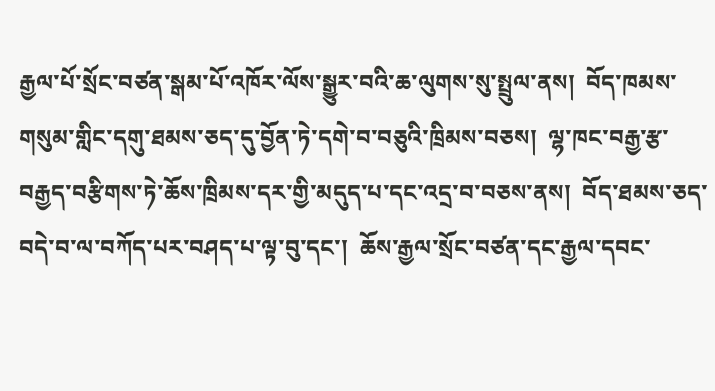རྒྱལ་པོ་སྲོང་བཙན་སྒམ་པོ་འཁོར་ལོས་སྒྱུར་བའི་ཆ་ལུགས་སུ་སྤྲུལ་ནས།  བོད་ཁམས་གསུམ་གླིང་དགུ་ཐམས་ཅད་དུ་བྱོན་ཏེ་དགེ་བ་བཅུའི་ཁྲིམས་བཅས།  ལྷ་ཁང་བརྒྱ་རྩ་བརྒྱད་བརྩིགས་ཏེ་ཆོས་ཁྲིམས་དར་གྱི་མདུད་པ་དང་འདྲ་བ་བཅས་ནས།  བོད་ཐམས་ཅད་བདེ་བ་ལ་བཀོད་པར་བཤད་པ་ལྟ་བུ་དང་།  ཆོས་རྒྱལ་སྲོང་བཙན་དང་རྒྱལ་དབང་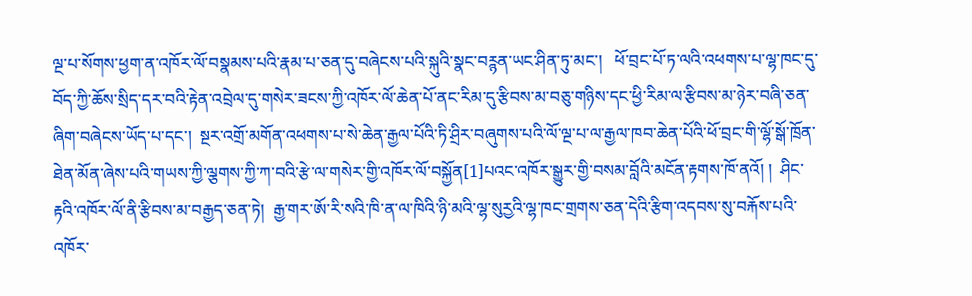ལྔ་པ་སོགས་ཕྱག་ན་འཁོར་ལོ་བསྣམས་པའི་རྣམ་པ་ཅན་དུ་བཞེངས་པའི་སྐུའི་སྣང་བཪྙན་ཡང་ཤིན་ཏུ་མང་།   ཕོ་བྲང་པོ་ཏ་ལའི་འཕགས་པ་ལྷ་ཁང་དུ་བོད་ཀྱི་ཆོས་སྲིད་དར་བའི་རྟེན་འབྲེལ་དུ་གསེར་ཟངས་ཀྱི་འཁོར་ལོ་ཆེན་པོ་ནང་རིམ་དུ་རྩིབས་མ་བཅུ་གཉིས་དང་ཕྱི་རིམ་ལ་རྩིབས་མ་ཉེར་བཞི་ཅན་ཞིག་བཞེངས་ཡོད་པ་དང་།  སྔར་འགྲོ་མགོན་འཕགས་པ་སེ་ཆེན་རྒྱལ་པོའི་ཏི་ཤྲིར་བཞུགས་པའི་ལོ་ལྔ་པ་ལ་རྒྱལ་ཁབ་ཆེན་པོའི་ཕོ་བྲང་གི་ལྷོ་སྒོ་ཁྲོན་ཐེན་མོན་ཞེས་པའི་གཡས་ཀྱི་ལྕགས་ཀྱི་ཀ་བའི་རྩེ་ལ་གསེར་གྱི་འཁོར་ལོ་བསྐྱོན[1]པའང་འཁོར་སྒྱུར་གྱི་བསམ་བློའི་མངོན་རྟགས་ཁོ་ནའོ། །  ཤིང་རྟའི་འཁོར་ལོ་ནི་རྩིབས་མ་བརྒྱད་ཅན་ཏེ།  རྒྱ་གར་ཨོ་རི་སའི་ཁི་ན་ལ་ཁིའི་ཉི་མའི་ལྷ་སུརྱའི་ལྷ་ཁང་གྲགས་ཅན་དེའི་རྩིག་འདབས་སུ་བརྐོས་པའི་འཁོར་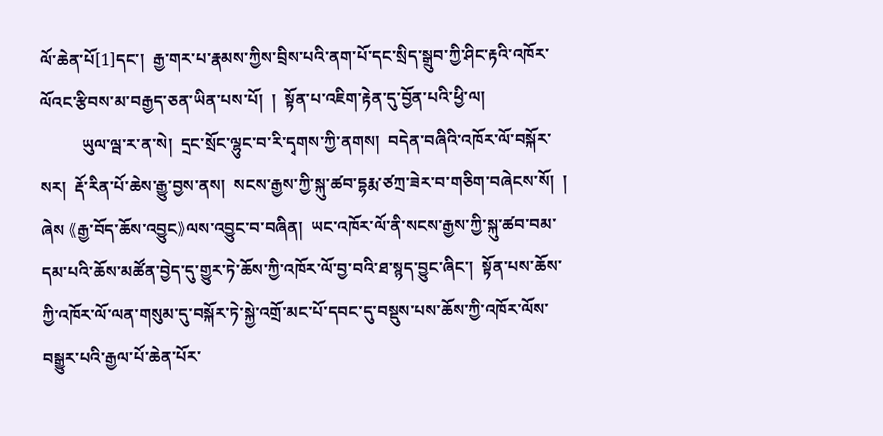ལོ་ཆེན་པོ[1]དང་།  རྒྱ་གར་པ་རྣམས་ཀྱིས་བྲིས་པའི་ནག་པོ་དང་སྲིད་སྒྲུབ་ཀྱི་ཤིང་རྟའི་འཁོར་ལོའང་རྩིབས་མ་བརྒྱད་ཅན་ཡིན་པས་པོ།  །  སྟོན་པ་འཇིག་རྟེན་དུ་བྱོན་པའི་ཕྱི་ལ།
          ཡུལ་ལྦ་ར་ན་སེ།  དྲང་སྲོང་ལྷུང་བ་རི་དྭགས་ཀྱི་ནགས།  བདེན་བཞིའི་འཁོར་ལོ་བསྐོར་སར།  རྡོ་རིན་པོ་ཆེས་རྒྱུ་བྱས་ནས།  སངས་རྒྱས་ཀྱི་སྐུ་ཚབ་དྷརྨ་ཙཀྲ་ཟེར་བ་གཅིག་བཞེངས་སོ།  །
ཞེས 《རྒྱ་བོད་ཆོས་འབྱུང》ལས་འབྱུང་བ་བཞིན།  ཡང་འཁོར་ལོ་ནི་སངས་རྒྱས་ཀྱི་སྐུ་ཚབ་བམ་དམ་པའི་ཆོས་མཚོན་བྱེད་དུ་གྱུར་ཏེ་ཆོས་ཀྱི་འཁོར་ལོ་བྱ་བའི་ཐ་སྙད་བྱུང་ཞིང་།  སྟོན་པས་ཆོས་ཀྱི་འཁོར་ལོ་ལན་གསུམ་དུ་བསྐོར་ཏེ་སྐྱེ་འགྲོ་མང་པོ་དབང་དུ་བསྡུས་པས་ཆོས་ཀྱི་འཁོར་ལོས་བསྒྱུར་པའི་རྒྱལ་པོ་ཆེན་པོར་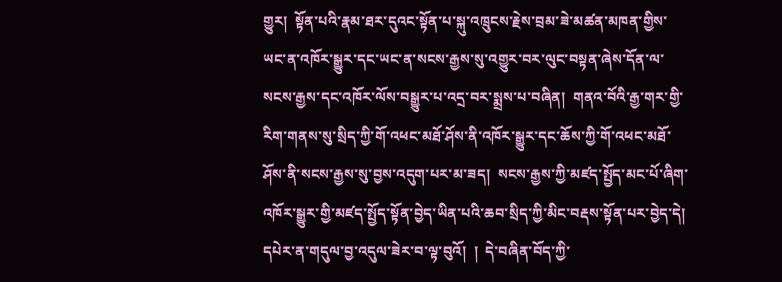གྱུར།  སྟོན་པའི་རྣམ་ཐར་དུའང་སྟོན་པ་སྐུ་འཁྲུངས་རྗེས་བྲམ་ཟེ་མཚན་མཁན་གྱིས་ཡང་ན་འཁོར་སྒྱུར་དང་ཡང་ན་སངས་རྒྱས་སུ་འགྱུར་བར་ལུང་བསྟན་ཞེས་དོན་ལ་སངས་རྒྱས་དང་འཁོར་ལོས་བསྒྱུར་པ་འདྲ་བར་སྨྲས་པ་བཞིན།  གནའ་བོའི་རྒྱ་གར་གྱི་རིག་གནས་སུ་སྲིད་ཀྱི་གོ་འཕང་མཐོ་ཤོས་ནི་འཁོར་སྒྱུར་དང་ཆོས་ཀྱི་གོ་འཕང་མཐོ་ཤོས་ནི་སངས་རྒྱས་སུ་བྱས་འདུག་པར་མ་ཟད།  སངས་རྒྱས་ཀྱི་མཛད་སྤྱོད་མང་པོ་ཞིག་འཁོར་སྒྱུར་གྱི་མཛད་སྤྱོད་སྟོན་བྱེད་ཡིན་པའི་ཆབ་སྲིད་ཀྱི་མིང་བརྡས་སྟོན་པར་བྱེད་དེ།   དཔེར་ན་གདུལ་བྱ་འདུལ་ཟེར་བ་ལྟ་བུའོ།  །  དེ་བཞིན་བོད་ཀྱི་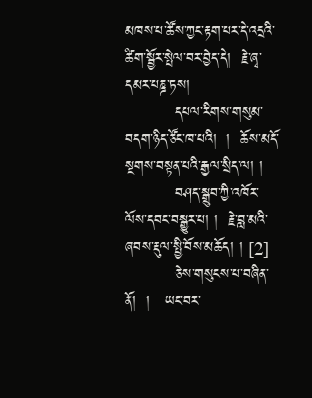མཁས་པ་ཚོས་ཀྱང་རྟག་པར་དེ་འདྲའི་ཚིག་སྦྱོར་སྤེལ་བར་བྱེད་དེ།  རྗེ་ཞྭ་དམར་པཎྜ་ཏས།
          དཔལ་རིགས་གསུམ་བདག་ཉིད་ཙོང་ཁ་པའི།  །  ཆོས་མདོ་སྔགས་བསྟན་པའི་རྒྱལ་སྲིད་ལ། །
          བཤད་སྒྲུབ་ཀྱི་འཁོར་ལོས་དབང་བསྒྱུར་པ། །  རྗེ་བླ་མའི་ཞབས་རྡུལ་སྤྱི་བོས་མཆོད། ། [2]
          ཅེས་གསུངས་པ་བཞིན་ནོ།  །   ཡང་བར་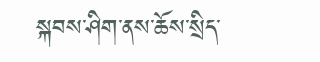སྐབས་ཤིག་ནས་ཆོས་སྲིད་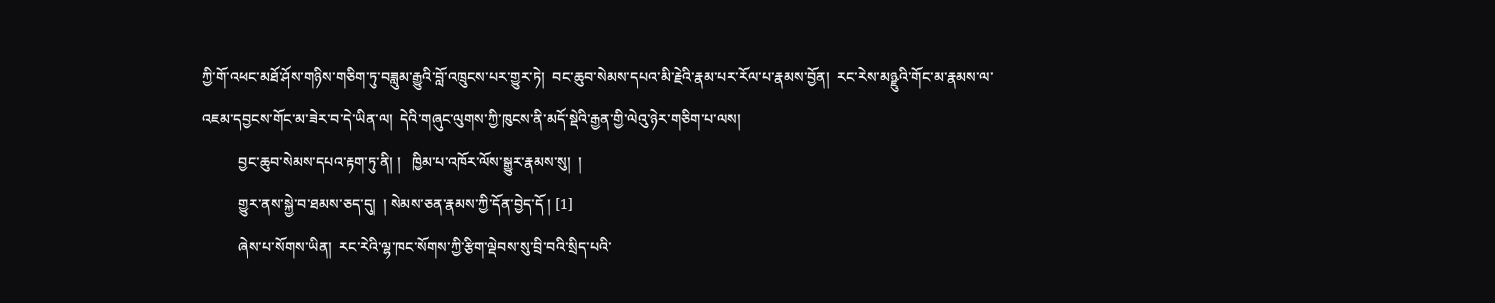ཀྱི་གོ་འཕང་མཐོ་ཤོས་གཉིས་གཅིག་ཏུ་བཟླུམ་རྒྱུའི་བློ་འཁྲུངས་པར་གྱུར་ཏེ།  བང་ཆུབ་སེམས་དཔའ་མི་རྗེའི་རྣམ་པར་རོལ་པ་རྣམས་བྱོན།  རང་རེས་མཉྫུའི་གོང་མ་རྣམས་ལ་འཇམ་དབྱངས་གོང་མ་ཟེར་བ་དེ་ཡིན་ལ།  དེའི་གཞུང་ལུགས་ཀྱི་ཁུངས་ནི་མདོ་སྡེའི་རྒྱན་གྱི་ལེའུ་ཉེར་གཅིག་པ་ལས།
          བྱང་ཆུབ་སེམས་དཔའ་རྟག་ཏུ་ནི། །   ཁྱིམ་པ་འཁོར་ལོས་སྒྱུར་རྣམས་སུ།  །
          གྱུར་ནས་སྐྱེ་བ་ཐམས་ཅད་དུ།  ། སེམས་ཅན་རྣམས་ཀྱི་དོན་བྱེད་དོ ། [1]
          ཞེས་པ་སོགས་ཡིན།  རང་རེའི་ལྷ་ཁང་སོགས་ཀྱི་རྩིག་ལྡེབས་སུ་བྲི་བའི་སྲིད་པའི་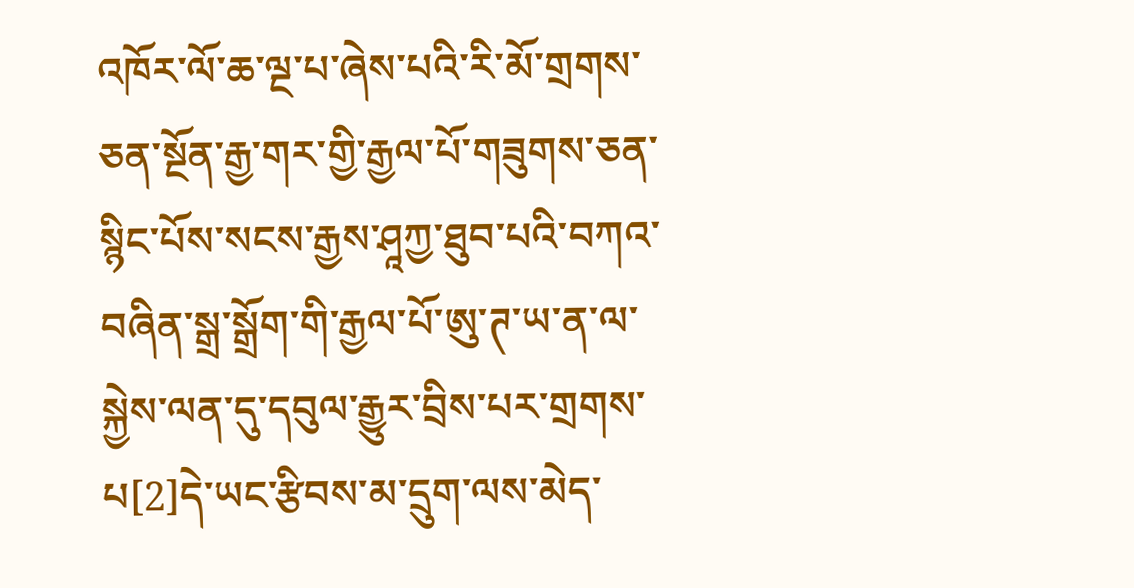འཁོར་ལོ་ཆ་ལྔ་པ་ཞེས་པའི་རི་མོ་གྲགས་ཅན་སྔོན་རྒྱ་གར་གྱི་རྒྱལ་པོ་གཟུགས་ཅན་སྙིང་པོས་སངས་རྒྱས་ཤཱཀྱ་ཐུབ་པའི་བཀའ་བཞིན་སྒྲ་སྒྲོག་གི་རྒྱལ་པོ་ཨུ་ཊ་ཡ་ན་ལ་སྐྱེས་ལན་དུ་དབུལ་རྒྱུར་བྲིས་པར་གྲགས་པ[2]དེ་ཡང་རྩིབས་མ་དྲུག་ལས་མེད་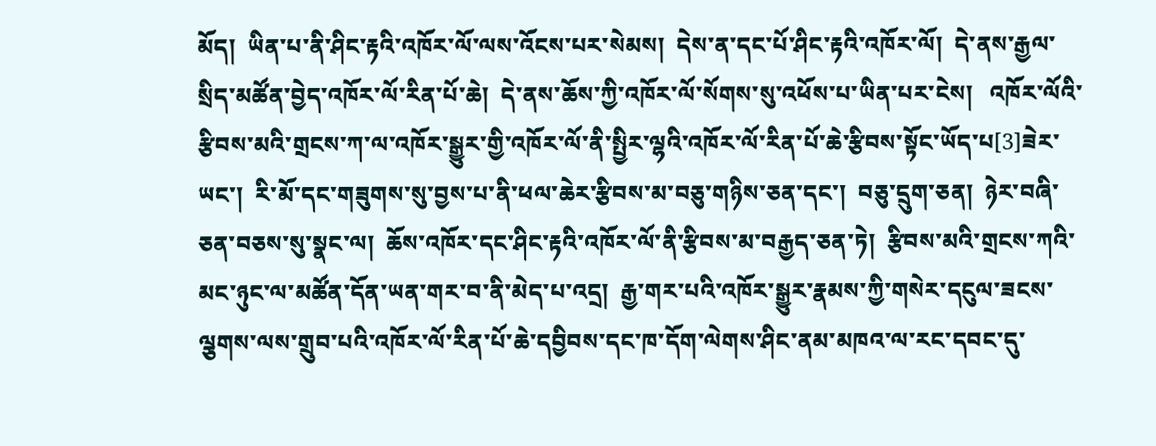མོད།  ཡིན་པ་ནི་ཤིང་རྟའི་འཁོར་ལོ་ལས་འོངས་པར་སེམས།  དེས་ན་དང་པོ་ཤིང་རྟའི་འཁོར་ལོ།  དེ་ནས་རྒྱལ་སྲིད་མཚོན་བྱེད་འཁོར་ལོ་རིན་པོ་ཆེ།  དེ་ནས་ཆོས་ཀྱི་འཁོར་ལོ་སོགས་སུ་འཕོས་པ་ཡིན་པར་ངེས།   འཁོར་ལོའི་རྩིབས་མའི་གྲངས་ཀ་ལ་འཁོར་སྒྱུར་གྱི་འཁོར་ལོ་ནི་སྤྱིར་ལྷའི་འཁོར་ལོ་རིན་པོ་ཆེ་རྩིབས་སྟོང་ཡོད་པ[3]ཟེར་ཡང་།  རི་མོ་དང་གཟུགས་སུ་བྱས་པ་ནི་ཕལ་ཆེར་རྩིབས་མ་བཅུ་གཉིས་ཅན་དང་།  བཅུ་དྲུག་ཅན།  ཉེར་བཞི་ཅན་བཅས་སུ་སྣང་ལ།  ཆོས་འཁོར་དང་ཤིང་རྟའི་འཁོར་ལོ་ནི་རྩིབས་མ་བརྒྱད་ཅན་ཏེ།  རྩིབས་མའི་གྲངས་ཀའི་མང་ཉུང་ལ་མཚོན་དོན་ཡན་གར་བ་ནི་མེད་པ་འདྲ།  རྒྱ་གར་པའི་འཁོར་སྒྱུར་རྣམས་ཀྱི་གསེར་དངུལ་ཟངས་ལྕགས་ལས་གྲུབ་པའི་འཁོར་ལོ་རིན་པོ་ཆེ་དབྱིབས་དང་ཁ་དོག་ལེགས་ཤིང་ནམ་མཁའ་ལ་རང་དབང་དུ་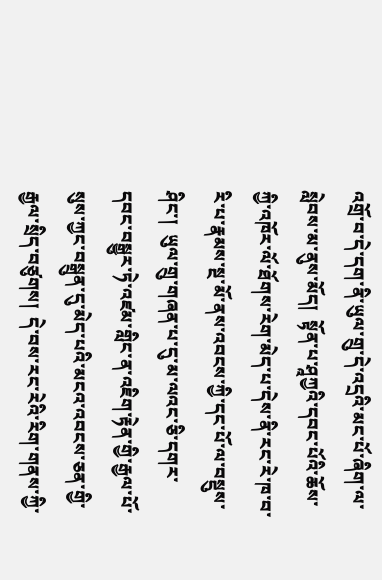འགྲོ་བ་དེ་དག་ནི་ཡུལ་གྲུ་དེ་འདྲའི་མང་པོ་ཞིག་ལ་སླེབས་མ་ནུས་མོད།  སྟོན་པ་ཤཱཀྱའི་དབང་པོའི་ཆོས་ཀྱི་འཁོར་ལོ་ཐོགས་རེག་མེད་པ་དེས་ནི་རང་རེ་ཁ་བ་རི་པ་རྣམས་སྔ་མོ་ནས་འབངས་ཀྱི་དང་པོ་ལ་བསྡུས་ཤིང་།  ཡུལ་གྲུ་གཞན་པ་དུ་མ་ལའང་ཅི་དགར་དབང་བསྒྱུར་ཏེ་འཛམ་གླིང་ན་འཇིག་རྟེན་གྱི་རྒྱལ་པོ་སུས་ཀྱང་བསྒྲུན་དུ་མེད་པའི་མངའ་འབངས་ཅན་གྱི་རྒྱལ་སྲིད་བཙུགས།  དེ་བས་རང་རེའི་རིག་གནས་ཀྱི་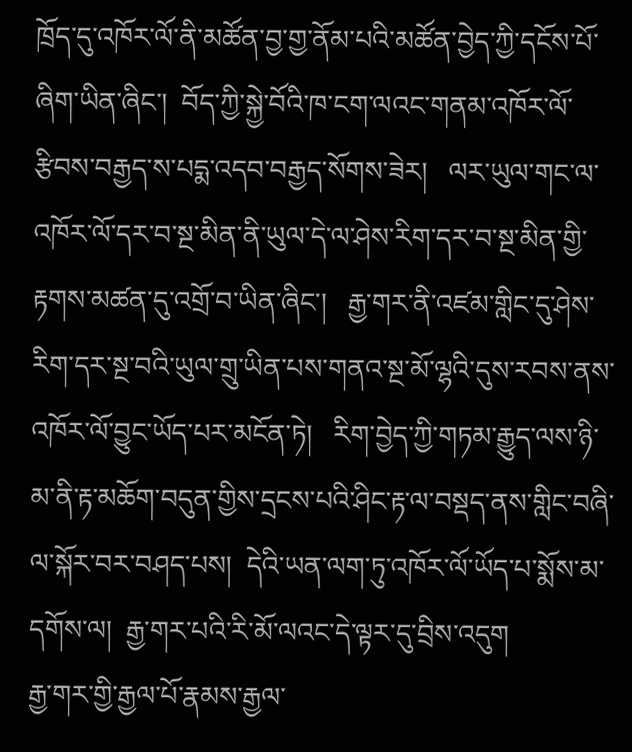ཁྲོད་དུ་འཁོར་ལོ་ནི་མཚོན་བྱ་གྱ་ནོམ་པའི་མཚོན་བྱེད་ཀྱི་དངོས་པོ་ཞིག་ཡིན་ཞིང་།  བོད་ཀྱི་སྐྱེ་བོའི་ཁ་ངག་ལའང་གནམ་འཁོར་ལོ་རྩིབས་བརྒྱད་ས་པདྨ་འདབ་བརྒྱད་སོགས་ཟེར།   ལར་ཡུལ་གང་ལ་འཁོར་ལོ་དར་བ་སྔ་མིན་ནི་ཡུལ་དེ་ལ་ཤེས་རིག་དར་བ་སྔ་མིན་གྱི་རྟགས་མཚན་དུ་འགྲོ་བ་ཡིན་ཞིང་།   རྒྱ་གར་ནི་འཛམ་གླིང་དུ་ཤེས་རིག་དར་སྔ་བའི་ཡུལ་གྲུ་ཡིན་པས་གནའ་སྔ་མོ་ལྷའི་དུས་རབས་ནས་འཁོར་ལོ་བྱུང་ཡོད་པར་མངོན་ཏེ།   རིག་བྱེད་ཀྱི་གཏམ་རྒྱུད་ལས་ཉི་མ་ནི་རྟ་མཆོག་བདུན་གྱིས་དྲངས་པའི་ཤིང་རྟ་ལ་བསྡད་ནས་གླིང་བཞི་ལ་སྐོར་བར་བཤད་པས།  དེའི་ཡན་ལག་ཏུ་འཁོར་ལོ་ཡོད་པ་སྨོས་མ་དགོས་ལ།  རྒྱ་གར་པའི་རི་མོ་ལའང་དེ་ལྟར་དུ་བྲིས་འདུག
རྒྱ་གར་གྱི་རྒྱལ་པོ་རྣམས་རྒྱལ་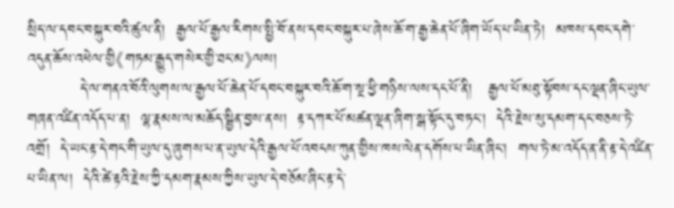སྲིད་ལ་དབང་བསྐུར་བའི་ཚུལ་ནི།  རྒྱལ་པོ་རྒྱལ་རིགས་སྤྱི་བོ་ནས་དབང་བསྐུར་པ་ཞེས་ཆོ་ག་རྒྱ་ཆེན་པོ་ཞིག་ཡོད་པ་ཡིན་ཏེ།  མཁས་དབང་དགེ་འདུན་ཆོས་འཕེལ་གྱི《གཏམ་རྒྱུད་གསེར་གྱི་ཐང་མ》ལས།
          དེ་ལ་གནའ་བོའི་ལུགས་ལ་རྒྱལ་པོ་ཆེན་པོ་དབང་བསྐུར་བའི་ཆོ་ག་སྔ་ཕྱི་གཉིས་ལས་དང་པོ་ནི།   རྒྱལ་པོ་མཐུ་སྟོབས་དང་ལྡན་ཞིང་ཡུལ་གཞན་འཛིན་འདོད་པ་ན།  ལྷ་རྣམས་ལ་མཆོད་སྦྱིན་བྱས་ནས།  རྟ་དཀར་པོ་མཚན་ལྡན་ཞིག་སྒ་སྟོང་དུ་བཏང་།  དེའི་རྗེས་སུ་དམག་དང་བཅས་ཏེ་འགྲོ།  དེ་ཡང་རྟ་དེ་གང་གི་ཡུལ་དུ་ཞུགས་པ་ན་ཡུལ་དེའི་རྒྱལ་པོ་འབངས་ཀུན་གྱིས་ཁས་ལེན་དགོས་པ་ཡིན་ཞིང་།  གལ་ཏེ་མ་འདོད་ན་ནི་རྟ་དེ་འཛིན་པ་ཡིན་ལ།  དེའི་ཚེ་རྟའི་རྗེས་ཀྱི་དམག་རྣམས་ཀྱིས་ཡུལ་དེ་བཅོམ་ཞིང་རྟ་དེ་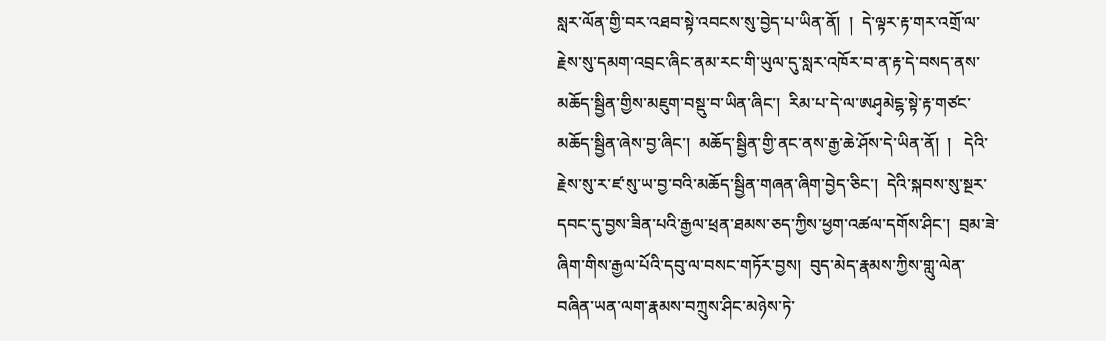སླར་ལོན་གྱི་བར་འཐབ་སྟེ་འབངས་སུ་བྱེད་པ་ཡིན་ནོ།  །  དེ་ལྟར་རྟ་གར་འགྲོ་ལ་རྗེས་སུ་དམག་འབྲང་ཞིང་ནམ་རང་གི་ཡུལ་དུ་སླར་འཁོར་བ་ན་རྟ་དེ་བསད་ནས་མཆོད་སྦྱིན་གྱིས་མཇུག་བསྡུ་བ་ཡིན་ཞིང་།  རིམ་པ་དེ་ལ་ཨཤྭམེངྷ་སྟེ་རྟ་གཙང་མཆོད་སྦྱིན་ཞེས་བྱ་ཞིང་།  མཆོད་སྦྱིན་གྱི་ནང་ནས་རྒྱ་ཆེ་ཤོས་དེ་ཡིན་ནོ།  །   དེའི་རྗེས་སུ་ར་ཛ་སུ་ཡ་བྱ་བའི་མཆོད་སྦྱིན་གཞན་ཞིག་བྱེད་ཅིང་།  དེའི་སྐབས་སུ་སྔར་དབང་དུ་བྱས་ཟིན་པའི་རྒྱལ་ཕྲན་ཐམས་ཅད་ཀྱིས་ཕྱག་འཚལ་དགོས་ཤིང་།  བྲམ་ཟེ་ཞིག་གིས་རྒྱལ་པོའི་དབུ་ལ་བསང་གཏོར་བྱས།  བུད་མེད་རྣམས་ཀྱིས་གླུ་ལེན་བཞིན་ཡན་ལག་རྣམས་བཀྲུས་ཤིང་མཉེས་ཏེ་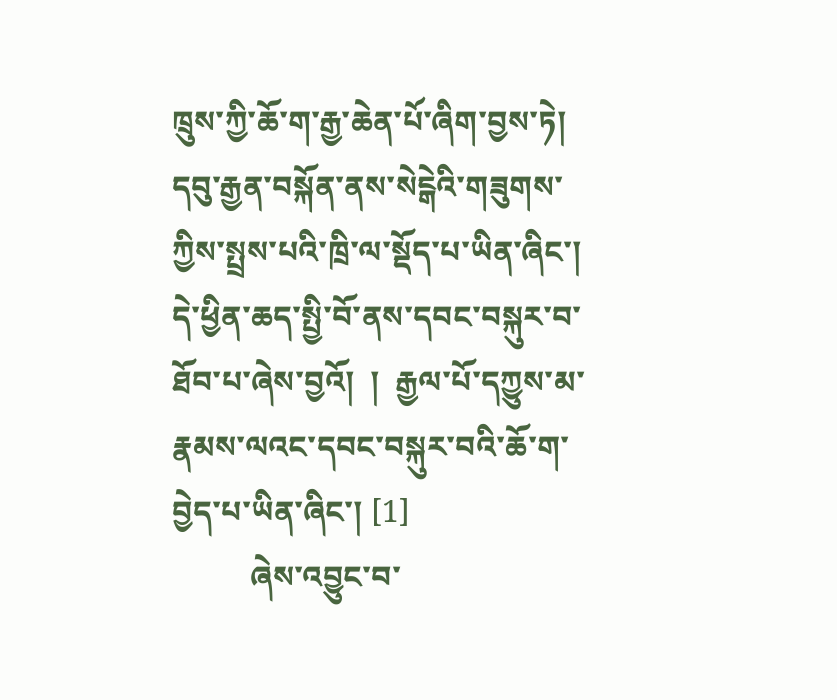ཁྲུས་ཀྱི་ཆོ་ག་རྒྱ་ཆེན་པོ་ཞིག་བྱས་ཏེ།  དབུ་རྒྱན་བསྐོན་ནས་སེངྒེའི་གཟུགས་ཀྱིས་སྤྲས་པའི་ཁྲི་ལ་སྡོད་པ་ཡིན་ཞིང་།  དེ་ཕྱིན་ཆད་སྤྱི་བོ་ནས་དབང་བསྐུར་བ་ཐོབ་པ་ཞེས་བྱའོ།  །  རྒྱལ་པོ་དཀྱུས་མ་རྣམས་ལའང་དབང་བསྐུར་བའི་ཆོ་ག་བྱེད་པ་ཡིན་ཞིང་། [1]
          ཞེས་འབྱུང་བ་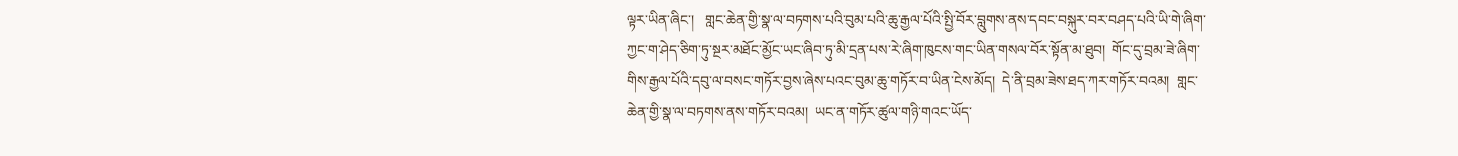ལྟར་ཡིན་ཞིང་།   གླང་ཆེན་གྱི་སྣ་ལ་བཏགས་པའི་བུམ་པའི་ཆུ་རྒྱལ་པོའི་སྤྱི་བོར་བླུགས་ནས་དབང་བསྐུར་བར་བཤད་པའི་ཡི་གེ་ཞིག་ཀྱང་ག་ཤེད་ཅིག་ཏུ་སྔར་མཐོང་མྱོང་ཡང་ཞིབ་ཏུ་མི་དྲན་པས་རེ་ཞིག་ཁུངས་གང་ཡིན་གསལ་བོར་སྟོན་མ་ཐུབ།  གོང་དུ་བྲམ་ཟེ་ཞིག་གིས་རྒྱལ་པོའི་དབུ་ལ་བསང་གཏོར་བྱས་ཞེས་པའང་བུམ་ཆུ་གཏོར་བ་ཡིན་ངེས་མོད།  དེ་ནི་བྲམ་ཟེས་ཐད་ཀར་གཏོར་བའམ།  གླང་ཆེན་གྱི་སྣ་ལ་བཏགས་ནས་གཏོར་བའམ།  ཡང་ན་གཏོར་ཚུལ་གཉི་གའང་ཡོད་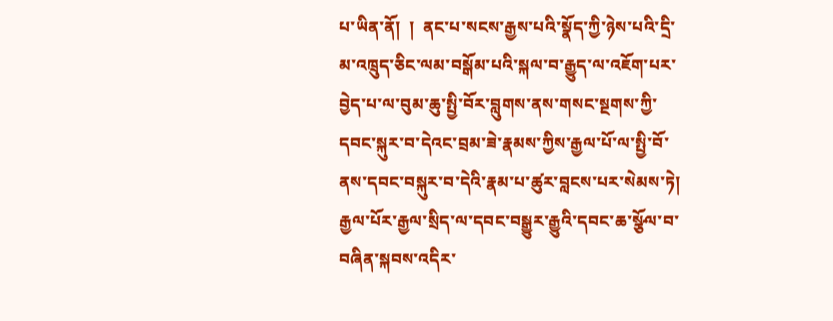པ་ཡིན་ནོ།  །  ནང་པ་སངས་རྒྱས་པའི་སྣོད་ཀྱི་ཉེས་པའི་དྲི་མ་འཁྲུད་ཅིང་ལམ་བསྒོམ་པའི་སྐལ་བ་རྒྱུད་ལ་འཇོག་པར་བྱེད་པ་ལ་བུམ་ཆུ་སྤྱི་བོར་བླུགས་ནས་གསང་སྔགས་ཀྱི་དབང་སྐུར་བ་དེའང་བྲམ་ཟེ་རྣམས་ཀྱིས་རྒྱལ་པོ་ལ་སྤྱི་བོ་ནས་དབང་བསྐུར་བ་དེའི་རྣམ་པ་ཚུར་བླངས་པར་སེམས་ཏེ།  རྒྱལ་པོར་རྒྱལ་སྲིད་ལ་དབང་བསྒྱུར་རྒྱུའི་དབང་ཆ་སྩོལ་བ་བཞིན་སྐབས་འདིར་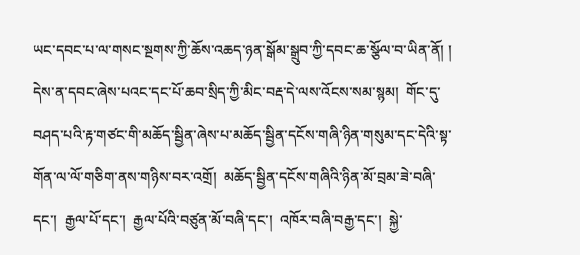ཡང་དབང་པ་ལ་གསང་སྔགས་ཀྱི་ཆོས་འཆད་ཉན་སྒོམ་སྒྲུབ་ཀྱི་དབང་ཆ་སྩོལ་བ་ཡིན་ནོ། །  དེས་ན་དབང་ཞེས་པའང་དང་པོ་ཆབ་སྲིད་ཀྱི་མིང་བརྡ་དེ་ལས་འོངས་སམ་སྙམ།  གོང་དུ་བཤད་པའི་རྟ་གཙང་གི་མཆོད་སྦྱིན་ཞེས་པ་མཆོད་སྦྱིན་དངོས་གཞི་ཉིན་གསུམ་དང་དེའི་སྟ་གོན་ལ་ལོ་གཅིག་ནས་གཉིས་བར་འགྲོ།  མཆོད་སྦྱིན་དངོས་གཞིའི་ཉིན་མོ་བྲམ་ཟེ་བཞི་དང་།  རྒྱལ་པོ་དང་།  རྒྱལ་པོའི་བཙུན་མོ་བཞི་དང་།  འཁོར་བཞི་བརྒྱ་དང་།  སྐྱེ་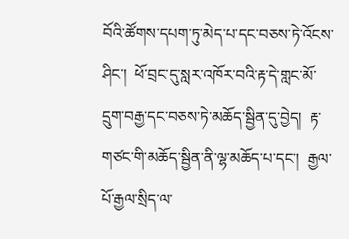བོའི་ཚོགས་དཔག་ཏུ་མེད་པ་དང་བཅས་ཏེ་འོངས་ཤིང་།  ཕོ་བྲང་དུ་སླར་འཁོར་བའི་རྟ་དེ་གླང་མོ་དྲུག་བརྒྱ་དང་བཅས་ཏེ་མཆོད་སྦྱིན་དུ་བྱེད།  རྟ་གཙང་གི་མཆོད་སྦྱིན་ནི་ལྷ་མཆོད་པ་དང་།  རྒྱལ་པོ་རྒྱལ་སྲིད་ལ་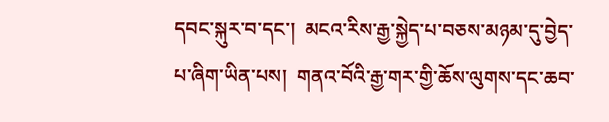དབང་སྐུར་བ་དང་།  མངའ་རིས་རྒྱ་སྐྱེད་པ་བཅས་མཉམ་དུ་བྱེད་པ་ཞིག་ཡིན་པས།  གནའ་བོའི་རྒྱ་གར་གྱི་ཆོས་ལུགས་དང་ཆབ་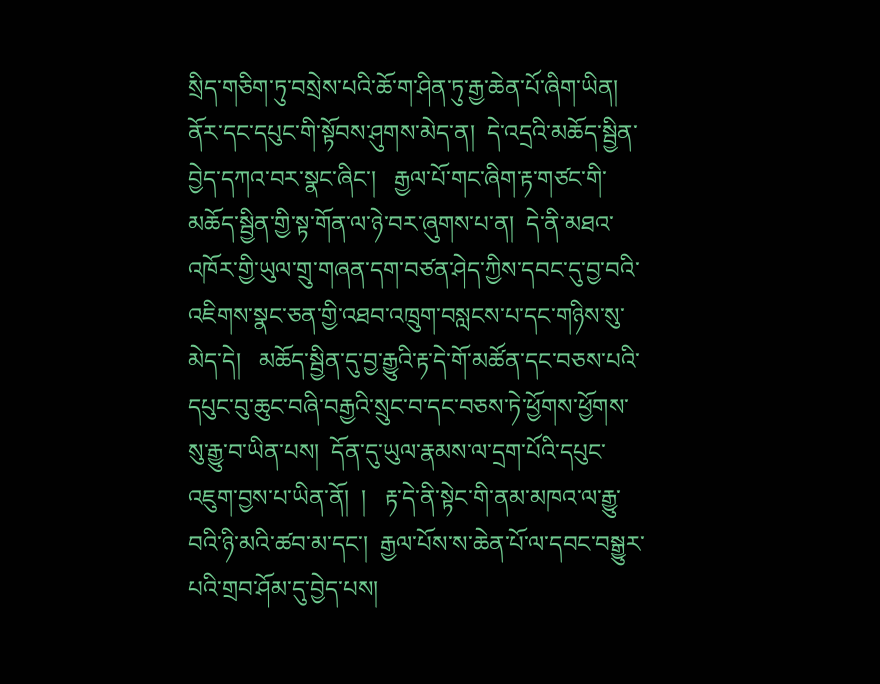སྲིད་གཅིག་ཏུ་བསྲེས་པའི་ཆོ་ག་ཤིན་ཏུ་རྒྱ་ཆེན་པོ་ཞིག་ཡིན།  ནོར་དང་དཔུང་གི་སྟོབས་ཤུགས་མེད་ན།  དེ་འདྲའི་མཆོད་སྦྱིན་བྱེད་དཀའ་བར་སྣང་ཞིང་།   རྒྱལ་པོ་གང་ཞིག་རྟ་གཙང་གི་མཆོད་སྦྱིན་གྱི་སྟ་གོན་ལ་ཉེ་བར་ཞུགས་པ་ན།  དེ་ནི་མཐའ་འཁོར་གྱི་ཡུལ་གྲུ་གཞན་དག་བཙན་ཤེད་ཀྱིས་དབང་དུ་བྱ་བའི་འཇིགས་སྣང་ཅན་གྱི་འཐབ་འཁྲུག་བསླངས་པ་དང་གཉིས་སུ་མེད་དེ།   མཆོད་སྦྱིན་དུ་བྱ་རྒྱུའི་རྟ་དེ་གོ་མཚོན་དང་བཅས་པའི་དཔུང་བུ་ཆུང་བཞི་བརྒྱའི་སྲུང་བ་དང་བཅས་ཏེ་ཕྱོགས་ཕྱོགས་སུ་རྒྱུ་བ་ཡིན་པས།  དོན་དུ་ཡུལ་རྣམས་ལ་དྲག་པོའི་དཔུང་འཇུག་བྱས་པ་ཡིན་ནོ།  །   རྟ་དེ་ནི་སྟེང་གི་ནམ་མཁའ་ལ་རྒྱུ་བའི་ཉི་མའི་ཚབ་མ་དང་།  རྒྱལ་པོས་ས་ཆེན་པོ་ལ་དབང་བསྒྱུར་པའི་གྲབ་ཤོམ་དུ་བྱེད་པས།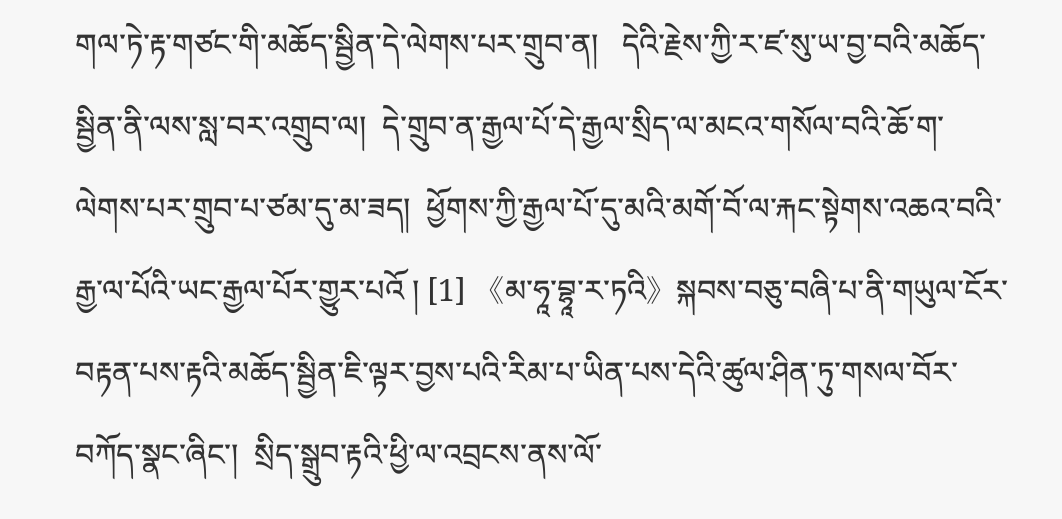གལ་ཏེ་རྟ་གཙང་གི་མཆོད་སྦྱིན་དེ་ལེགས་པར་གྲུབ་ན།   དེའི་རྗེས་ཀྱི་ར་ཛ་སུ་ཡ་བྱ་བའི་མཆོད་སྦྱིན་ནི་ལས་སླ་བར་འགྲུབ་ལ།  དེ་གྲུབ་ན་རྒྱལ་པོ་དེ་རྒྱལ་སྲིད་ལ་མངའ་གསོལ་བའི་ཆོ་ག་ལེགས་པར་གྲུབ་པ་ཙམ་དུ་མ་ཟད།  ཕྱོགས་ཀྱི་རྒྱལ་པོ་དུ་མའི་མགོ་བོ་ལ་རྐང་སྟེགས་འཆའ་བའི་རྒྱ་ལ་པོའི་ཡང་རྒྱལ་པོར་གྱུར་པའོ ། [1] 《མ་ཧཱ་བྷཱ་ར་ཏའི》སྐབས་བཅུ་བཞི་པ་ནི་གཡུལ་ངོར་བརྟན་པས་རྟའི་མཆོད་སྦྱིན་ཇི་ལྟར་བྱས་པའི་རིམ་པ་ཡིན་པས་དེའི་ཚུལ་ཤིན་ཏུ་གསལ་བོར་བཀོད་སྣང་ཞིང་།  སྲིད་སྒྲུབ་རྟའི་ཕྱི་ལ་འབྲངས་ནས་ལོ་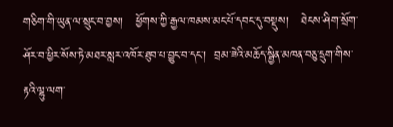གཅིག་གི་ཡུན་ལ་སྲུང་བ་བྱས།   ཕྱོགས་ཀྱི་རྒྱལ་ཁམས་མང་པོ་དབང་དུ་བསྡུས།   ཐེངས་ཤིག་སྲོག་ཤོར་བ་ཕྱིར་སོས་ཏེ་མཐར་སླར་འཁོར་ཐུབ་པ་བྱུང་བ་དང་།  བྲམ་ཟེའི་མཆོད་སྦྱིན་མཁན་བཅུ་དྲུག་གིས་རྟའི་ལྷུ་ལག་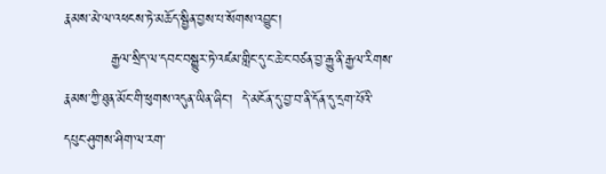རྣམས་མེ་ལ་འཕངས་ཏེ་མཆོད་སྦྱིན་བྱས་པ་སོགས་འབྱུང་།
          རྒྱལ་སྲིད་ལ་དབང་བསྒྱུར་ཏེ་འཛམ་གླིང་དུ་ང་ཆེ་ང་བཙན་བྱ་རྒྱུ་ནི་རྒྱལ་རིགས་རྣམས་ཀྱི་ཐུན་མོང་གི་ཕུགས་འདུན་ཡིན་ཞིང་།  དེ་མངོན་དུ་བྱ་བ་ནི་དོན་དུ་དྲག་པོའི་དཔུང་ཤུགས་ཤིག་ལ་རག་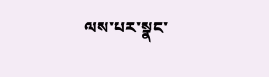ལས་པར་སྣང་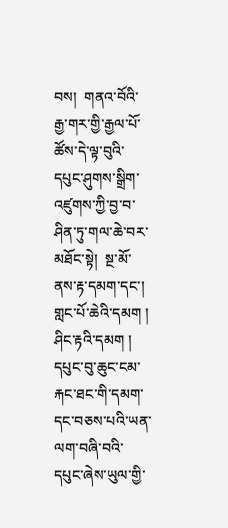བས།  གནའ་བོའི་རྒྱ་གར་གྱི་རྒྱལ་པོ་ཚོས་དེ་ལྟ་བུའི་དཔུང་ཤུགས་སྒྲིག་འཛུགས་ཀྱི་བྱ་བ་ཤིན་ཏུ་གལ་ཆེ་བར་མཐོང་སྟེ།  སྔ་མོ་ནས་རྟ་དམག་དང་།   གླང་པོ་ཆེའི་དམག །  ཤིང་རྟའི་དམག །  དཔུང་བུ་ཆུང་ངམ་རྐང་ཐང་གི་དམག་དང་བཅས་པའི་ཡན་ལག་བཞི་བའི་དཔུང་ཞེས་ཡུལ་གྱི་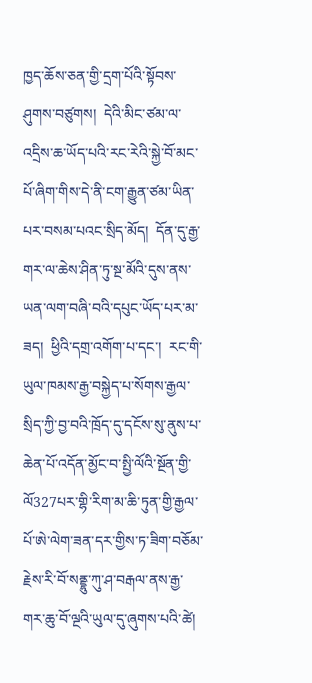ཁྱད་ཆོས་ཅན་གྱི་དྲག་པོའི་སྟོབས་ཤུགས་བཙུགས།  དེའི་མིང་ཙམ་ལ་འདྲིས་ཆ་ཡོད་པའི་རང་རེའི་སྐྱེ་བོ་མང་པོ་ཞིག་གིས་དེ་ནི་ངག་རྒྱུན་ཙམ་ཡིན་པར་བསམ་པའང་སྲིད་མོད།  དོན་དུ་རྒྱ་གར་ལ་ཆེས་ཤིན་ཏུ་སྔ་མོའི་དུས་ནས་ཡན་ལག་བཞི་བའི་དཔུང་ཡོད་པར་མ་ཟད།  ཕྱིའི་དགྲ་འགོག་པ་དང་།  རང་གི་ཡུལ་ཁམས་རྒྱ་བསྐྱེད་པ་སོགས་རྒྱལ་སྲིད་ཀྱི་བྱ་བའི་ཁྲོད་དུ་དངོས་སུ་ནུས་པ་ཆེན་པོ་འདོན་མྱོང་བ་སྤྱི་ལོའི་སྔོན་གྱི་ལོ327པར་གྷི་རིག་མ་ཆི་ཏུན་གྱི་རྒྱལ་པོ་ཨེ་ལེག་ཟན་དར་གྱིས་ཏ་ཟིག་བཅོམ་རྗེས་རི་བོ་སནྡྷུ་ཀུ་ཤ་བརྒལ་ནས་རྒྱ་གར་ཆུ་བོ་ལྔའི་ཡུལ་དུ་ཞུགས་པའི་ཚེ།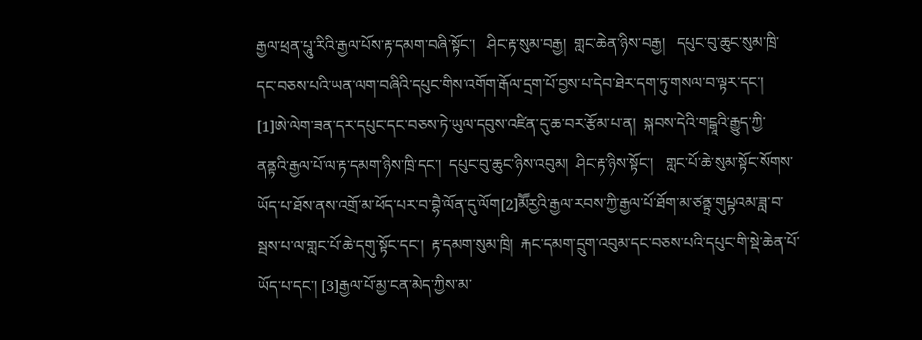རྒྱལ་ཕྲན་པཱུ་རིའི་རྒྱལ་པོས་རྟ་དམག་བཞི་སྟོང་།   ཤིང་རྟ་སུམ་བརྒྱ།  གླང་ཆེན་ཉིས་བརྒྱ།   དཔུང་བུ་ཆུང་སུམ་ཁྲི་དང་བཅས་པའི་ཡན་ལག་བཞིའི་དཔུང་གིས་འགོག་རྒོལ་དྲག་པོ་བྱས་པ་དེབ་ཐེར་དག་ཏུ་གསལ་བ་ལྟར་དང་། [1]ཨེ་ལེག་ཟན་དར་དཔུང་དང་བཅས་ཏེ་ཡུལ་དབུས་འཛིན་དུ་ཆ་བར་རྩོམ་པ་ན།  སྐབས་དེའི་གངྒཱའི་རྒྱུད་ཀྱི་ནནྟའི་རྒྱལ་པོ་ལ་རྟ་དམག་ཉིས་ཁྲི་དང་།  དཔུང་བུ་ཆུང་ཉིས་འབུམ།  ཤིང་རྟ་ཉིས་སྟོང་།   གླང་པོ་ཆེ་སུམ་སྟོང་སོགས་ཡོད་པ་ཐོས་ནས་འགྲོ་མ་ཕོད་པར་བ་བྷཻ་ལོན་དུ་ལོག[2]མཽརྱའི་རྒྱལ་རབས་ཀྱི་རྒྱལ་པོ་ཐོག་མ་ཙནྟྲ་གུཔྟའམ་ཟླ་བ་སྦས་པ་ལ་གླང་པོ་ཆེ་དགུ་སྟོང་དང་།  རྟ་དམག་སུམ་ཁྲི།  རྐང་དམག་དྲུག་འབུམ་དང་བཅས་པའི་དཔུང་གི་སྡེ་ཆེན་པོ་ཡོད་པ་དང་། [3]རྒྱལ་པོ་མྱ་ངན་མེད་ཀྱིས་མ་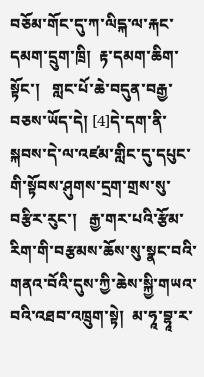བཅོམ་གོང་དུ་ཀ་ལིདྐ་ལ་རྐང་དམག་དྲུག་ཁྲི།  རྟ་དམག་ཆིག་སྟོང་།   གླང་པོ་ཆེ་བདུན་བརྒྱ་བཅས་ཡོད་དེ། [4]དེ་དག་ནི་སྐབས་དེ་ལ་འཛམ་གླིང་དུ་དཔུང་གི་སྟོབས་ཤུགས་དྲག་གྲས་སུ་བརྩིར་རུང་།   རྒྱ་གར་པའི་རྩོམ་རིག་གི་བརྩམས་ཆོས་སུ་སྣང་བའི་གནའ་བོའི་དུས་ཀྱི་ཆེས་སྐྱི་གཡའ་བའི་འཐབ་འཁྲུག་སྟེ།  མ་ཧཱ་བྷཱ་ར་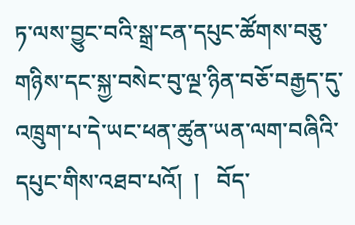ཏ་ལས་བྱུང་བའི་སྒྲ་ངན་དཔུང་ཚོགས་བཅུ་གཉིས་དང་སྐྱ་བསེང་བུ་ལྔ་ཉིན་བཅོ་བརྒྱད་དུ་འཁྲུག་པ་དེ་ཡང་ཕན་ཚུན་ཡན་ལག་བཞིའི་དཔུང་གིས་འཐབ་པའོ།  །   བོད་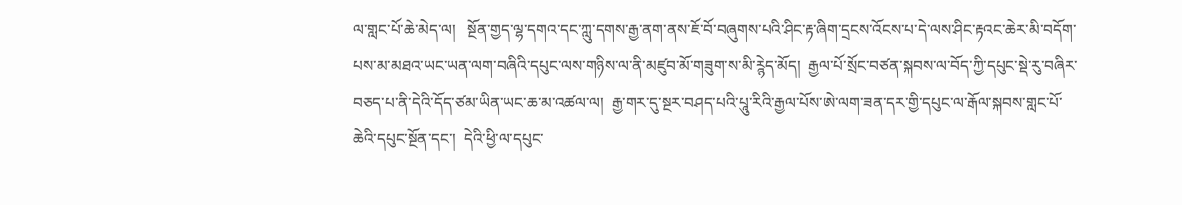ལ་གླང་པོ་ཆེ་མེད་ལ།   སྔོན་གྱད་ལྷ་དགའ་དང་ཀླུ་དགས་རྒྱ་ནག་ནས་ཇོ་བོ་བཞུགས་པའི་ཤིང་རྟ་ཞིག་དྲངས་འོངས་པ་དེ་ལས་ཤིང་རྟའང་ཆེར་མི་བདོག་པས་མ་མཐའ་ཡང་ཡན་ལག་བཞིའི་དཔུང་ལས་གཉིས་ལ་ནི་མཛུབ་མོ་གཟུག་ས་མི་ཪྙེད་མོད།  རྒྱལ་པོ་སྲོང་བཙན་སྐབས་ལ་བོད་ཀྱི་དཔུང་སྡེ་རུ་བཞིར་བཅད་པ་ནི་དེའི་དོད་ཙམ་ཡིན་ཡང་ཆ་མ་འཚལ་ལ།  རྒྱ་གར་དུ་སྔར་བཤད་པའི་པཱུ་རིའི་རྒྱལ་པོས་ཨེ་ལག་ཟན་དར་གྱི་དཔུང་ལ་རྒོལ་སྐབས་གླང་པོ་ཆེའི་དཔུང་སྔོན་དང་།  དེའི་ཕྱི་ལ་དཔུང་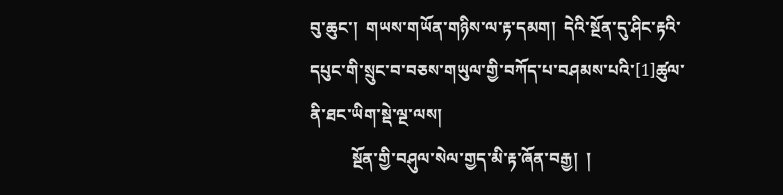བུ་ཆུང་།  གཡས་གཡོན་གཉིས་ལ་རྟ་དམག།  དེའི་སྔོན་དུ་ཤིང་རྟའི་དཔུང་གི་སྲུང་བ་བཅས་གཡུལ་གྱི་བཀོད་པ་བཤམས་པའི་[1]ཚུལ་ནི་ཐང་ཡིག་སྡེ་ལྔ་ལས།
          སྔོན་གྱི་བཤུལ་སེལ་གྱད་མི་རྟ་ཞོན་བརྒྱ།  །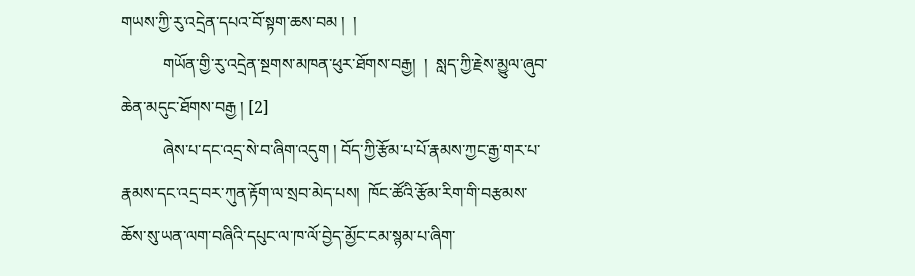གཡས་ཀྱི་རུ་འདྲེན་དཔའ་བོ་སྟག་ཆས་བམ །  །
          གཡོན་གྱི་རུ་འདྲེན་སྔགས་མཁན་ཕུར་ཐོགས་བརྒྱ།  །  སླད་ཀྱི་རྗེས་མྱུལ་ཞུབ་ཆེན་མདུང་ཐོགས་བརྒྱ ། [2]
          ཞེས་པ་དང་འདྲ་སེ་བ་ཞིག་འདུག ། བོད་ཀྱི་རྩོམ་པ་པོ་རྣམས་ཀྱང་རྒྱ་གར་པ་རྣམས་དང་འདྲ་བར་ཀུན་རྟོག་ལ་སྲབ་མེད་པས།  ཁོང་ཚོའི་རྩོམ་རིག་གི་བརྩམས་ཆོས་སུ་ཡན་ལག་བཞིའི་དཔུང་ལ་ཁ་ལོ་བྱེད་མྱོང་ངམ་སྙམ་པ་ཞིག་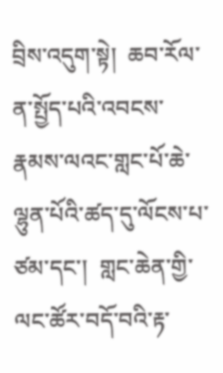བྲིས་འདུག་སྟེ།  ཆབ་རོལ་ན་སྤྱོད་པའི་འབངས་རྣམས་ལའང་གླང་པོ་ཆེ་ལྷུན་པོའི་ཚད་དུ་ལོངས་པ་ཙམ་དང་།  གླང་ཆེན་གྱི་ལང་ཚོར་བདོ་བའི་རྟ་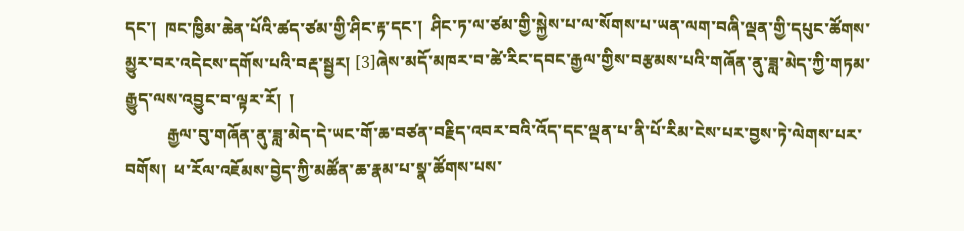དང་།  ཁང་ཁྱིམ་ཆེན་པོའི་ཚད་ཙམ་གྱི་ཤིང་རྟ་དང་།  ཤིང་ཏ་ལ་ཙམ་གྱི་སྐྱེས་པ་ལ་སོགས་པ་ཡན་ལག་བཞི་ལྡན་གྱི་དཔུང་ཚོགས་མྱུར་བར་འདེངས་དགོས་པའི་བརྡ་སྦྱར། [3]ཞེས་མདོ་མཁར་བ་ཚེ་རིང་དབང་རྒྱལ་གྱིས་བརྩམས་པའི་གཞོན་ནུ་ཟླ་མེད་ཀྱི་གཏམ་རྒྱུད་ལས་འབྱུང་བ་ལྟར་རོ།  །
          རྒྱལ་བུ་གཞོན་ནུ་ཟླ་མེད་དེ་ཡང་གོ་ཆ་བཙན་བརྗིད་འབར་བའི་འོད་དང་ལྡན་པ་ནི་པོ་རིམ་ངེས་པར་བྱས་ཏེ་ལེགས་པར་བགོས།  ཕ་རོལ་འཇོམས་བྱེད་ཀྱི་མཚོན་ཆ་རྣམ་པ་སྣ་ཚོགས་པས་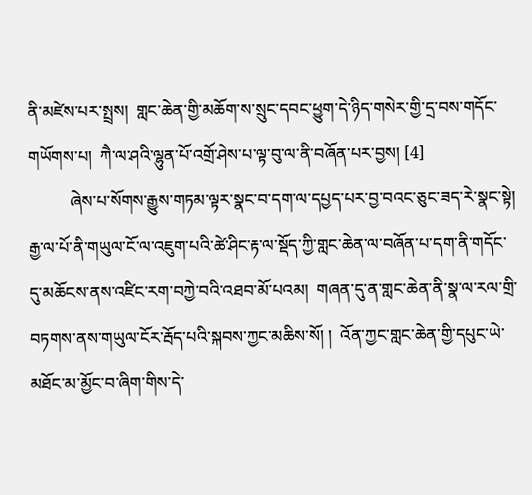ནི་མཛེས་པར་སྤྲས།  གླང་ཆེན་གྱི་མཆོག་ས་སྲུང་དབང་ཕྱུག་དེ་ཉིད་གསེར་གྱི་དྲ་བས་གདོང་གཡོགས་པ།  ཀཻ་ལ་ཤའི་ལྷུན་པོ་འགྲོ་ཤེས་པ་ལྟ་བུ་ལ་ནི་བཞོན་པར་བྱས། [4]
          ཞེས་པ་སོགས་རྒྱུས་གཏམ་ལྟར་སྣང་བ་དག་ལ་དཔྱད་པར་བྱ་བའང་ཅུང་ཟད་རེ་སྣང་སྟེ།  རྒྱ་ལ་པོ་ནི་གཡུལ་ངོ་ལ་འཇུག་པའི་ཚེ་ཤིང་རྟ་ལ་སྡོད་ཀྱི་གླང་ཆེན་ལ་བཞོན་པ་དག་ནི་གདོང་དུ་མཆོངས་ནས་འཛིང་རག་བཀྱེ་བའི་འཐབ་མོ་པའམ།  གཞན་དུ་ན་གླང་ཆེན་ནི་སྣ་ལ་རལ་གྲི་བཏགས་ནས་གཡུལ་ངོར་རྦོད་པའི་སྐབས་ཀྱང་མཆིས་སོ། །  འོན་ཀྱང་གླང་ཆེན་གྱི་དཔུང་ཡེ་མཐོང་མ་མྱོང་བ་ཞིག་གིས་དེ་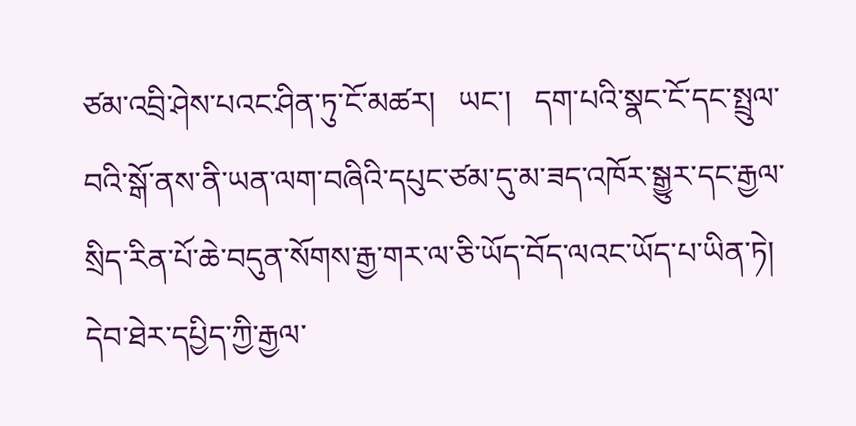ཙམ་འབྲི་ཤེས་པའང་ཤིན་ཏུ་ངོ་མཚར།   ཡང་།   དག་པའི་སྣང་ངོ་དང་སྤྲུལ་བའི་སྒོ་ནས་ནི་ཡན་ལག་བཞིའི་དཔུང་ཙམ་དུ་མ་ཟད་འཁོར་སྒྱུར་དང་རྒྱལ་སྲིད་རིན་པོ་ཆེ་བདུན་སོགས་རྒྱ་གར་ལ་ཅི་ཡོད་བོད་ལའང་ཡོད་པ་ཡིན་ཏེ།  དེབ་ཐེར་དཔྱིད་ཀྱི་རྒྱལ་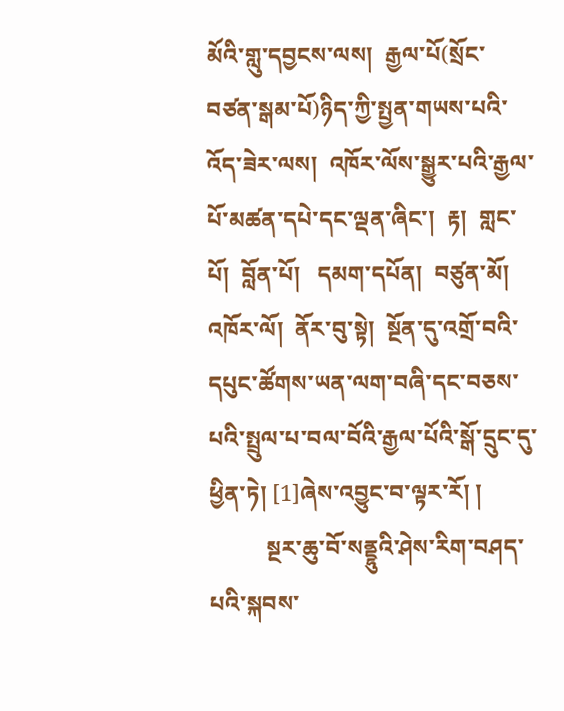མོའི་གླུ་དབྱངས་ལས།  རྒྱལ་པོ(སྲོང་བཙན་སྒམ་པོ)ཉིད་ཀྱི་སྤྱན་གཡས་པའི་འོད་ཟེར་ལས།  འཁོར་ལོས་སྒྱུར་པའི་རྒྱལ་པོ་མཚན་དཔེ་དང་ལྡན་ཞིང་།  རྟ།  གླང་པོ།  བློན་པོ།   དམག་དཔོན།  བཙུན་མོ།  འཁོར་ལོ།  ནོར་བུ་སྟེ།  སྔོན་དུ་འགྲོ་བའི་དཔུང་ཚོགས་ཡན་ལག་བཞི་དང་བཅས་པའི་སྤྲུལ་པ་བལ་བོའི་རྒྱལ་པོའི་སྒོ་དྲུང་དུ་ཕྱིན་ཏེ། [1]ཞེས་འབྱུང་བ་ལྟར་རོ། །
          སྔར་ཆུ་བོ་སནྡྷུའི་ཤེས་རིག་བཤད་པའི་སྐབས་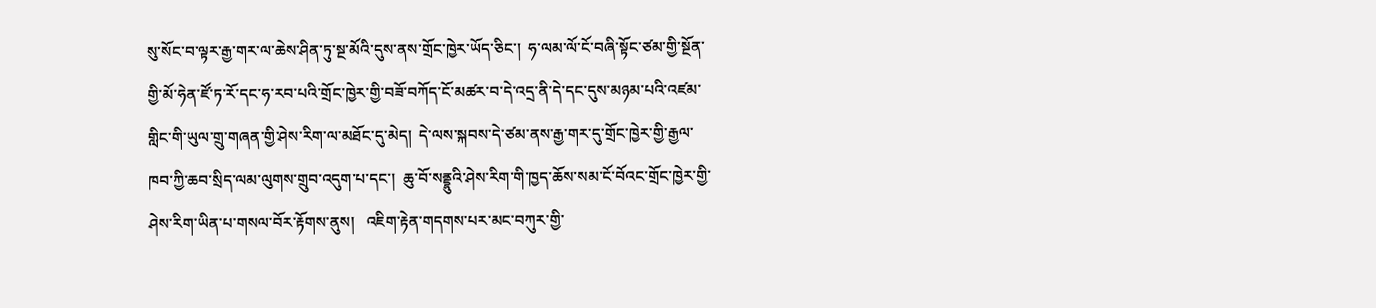སུ་སོང་བ་ལྟར་རྒྱ་གར་ལ་ཆེས་ཤིན་ཏུ་སྔ་མོའི་དུས་ནས་གྲོང་ཁྱེར་ཡོད་ཅིང་།  ཧ་ལམ་ལོ་ངོ་བཞི་སྟོང་ཙམ་གྱི་སྔོན་གྱི་མོ་ཧེན་ཛོ་ཏ་རོ་དང་ཧ་རབ་པའི་གྲོང་ཁྱེར་གྱི་བཟོ་བཀོད་ངོ་མཚར་བ་དེ་འདྲ་ནི་དེ་དང་དུས་མཉམ་པའི་འཛམ་གླིང་གི་ཡུལ་གྲུ་གཞན་གྱི་ཤེས་རིག་ལ་མཐོང་དུ་མེད།  དེ་ལས་སྐབས་དེ་ཙམ་ནས་རྒྱ་གར་དུ་གྲོང་ཁྱེར་གྱི་རྒྱལ་ཁབ་ཀྱི་ཆབ་སྲིད་ལམ་ལུགས་གྲུབ་འདུག་པ་དང་།  ཆུ་བོ་སནྡྷུའི་ཤེས་རིག་གི་ཁྱད་ཆོས་སམ་ངོ་བོའང་གྲོང་ཁྱེར་གྱི་ཤེས་རིག་ཡིན་པ་གསལ་བོར་རྟོགས་ནུས།   འཇིག་རྟེན་གདགས་པར་མང་བཀུར་གྱི་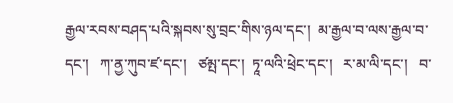རྒྱལ་རབས་བཤད་པའི་སྐབས་སུ་བྲང་གིས་ཉལ་དང་།  མ་རྒྱལ་བ་ལས་རྒྱལ་བ་དང་།   ཀ་ནྱ་ཀུབ་ཛ་དང་།   ཙམྤ་དང་།  ཏཱ་ལའི་ཕྲེང་དང་།   ར་མ་ལི་དང་།   བ་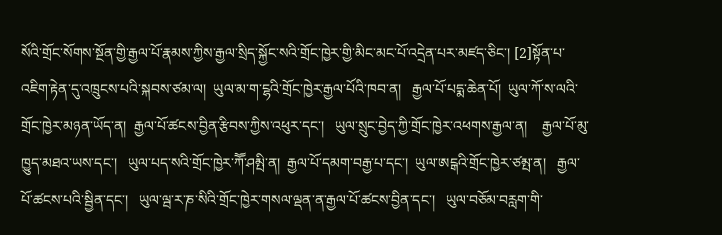སོའི་གྲོང་སོགས་སྔོན་གྱི་རྒྱལ་པོ་རྣམས་ཀྱིས་རྒྱལ་སྲིད་སྐྱོང་སའི་གྲོང་ཁྱེར་གྱི་མིང་མང་པོ་འདྲེན་པར་མཛད་ཅིང་། [2]སྟོན་པ་འཇིག་རྟེན་དུ་འཁྲུངས་པའི་སྐབས་ཙམ་ལ།  ཡུལ་མ་ག་ངྷའི་གྲོང་ཁྱེར་རྒྱལ་པོའི་ཁབ་ན།   རྒྱལ་པོ་པདྨ་ཆེན་པོ།  ཡུལ་ཀོ་ས་ལའི་གྲོང་ཁྱེར་མཉན་ཡོད་ན།  རྒྱལ་པོ་ཚངས་བྱིན་རྩིབས་ཀྱིས་འཕུར་དང་།   ཡུལ་སྲུང་བྱེད་ཀྱི་གྲོང་ཁྱེར་འཕགས་རྒྱལ་ན།    རྒྱལ་པོ་མུ་ཁྱུད་མཐའ་ཡས་དང་།   ཡུལ་པད་སའི་གྲོང་ཁྱེར་ཀཽ་ཤམྤི་ན།  རྒྱལ་པོ་དམག་བརྒྱ་པ་དང་།  ཡུལ་ཨངྒའི་གྲོང་ཁྱེར་ཙམྤ་ན།   རྒྱལ་པོ་ཚངས་པའི་སྦྱིན་དང་།   ཡུལ་ལྦ་ར་ཎ་སིའི་གྲོང་ཁྱེར་གསལ་ལྡན་ན་རྒྱལ་པོ་ཚངས་བྱིན་དང་།   ཡུལ་བཅོམ་བརླག་གི་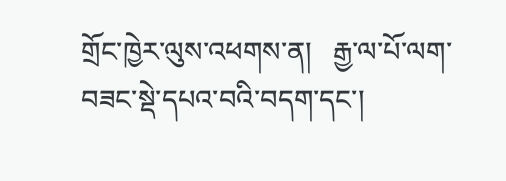གྲོང་ཁྱེར་ལུས་འཕགས་ན།   རྒྱ་ལ་པོ་ལག་བཟང་སྡེ་དཔའ་བའི་བདག་དང་།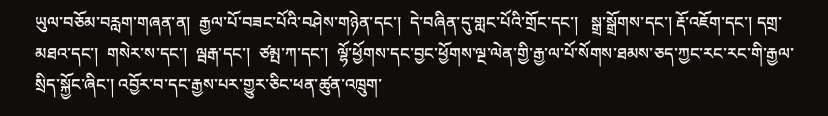ཡུལ་བཅོམ་བརླག་གཞན་ན།  རྒྱལ་པོ་བཟང་པོའི་བཤེས་གཉེན་དང་།  དེ་བཞིན་དུ་གླང་པོའི་གྲོང་དང་།   སྒྲ་སྒྲོགས་དང་། རྡོ་འཇོག་དང་། དགྲ་མཐའ་དང་།  གསེར་ས་དང་།  ལྦརྒ་དང་།  ཙམྤ་ཀ་དང་།  ལྷོ་ཕྱོགས་དང་བྱང་ཕྱོགས་ལྔ་ལེན་གྱི་རྒྱ་ལ་པོ་སོགས་ཐམས་ཅད་ཀྱང་རང་རང་གི་རྒྱལ་སྲིད་སྐྱོང་ཞིང་། འབྱོར་བ་དང་རྒྱས་པར་གྱུར་ཅིང་ཕན་ཚུན་འཁྲུག་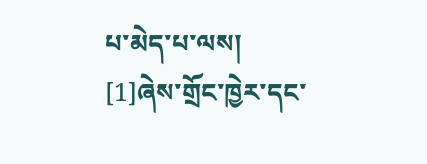པ་མེད་པ་ལས། [1]ཞེས་གྲོང་ཁྱེར་དང་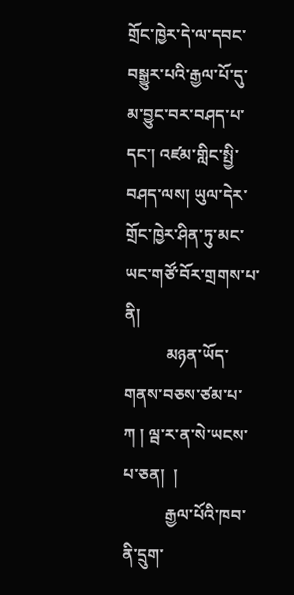གྲོང་ཁྱེར་དེ་ལ་དབང་བསྒྱུར་པའི་རྒྱལ་པོ་དུ་མ་བྱུང་བར་བཤད་པ་དང་། འཛམ་གླིང་སྤྱི་བཤད་ལས། ཡུལ་དེར་གྲོང་ཁྱེར་ཤིན་ཏུ་མང་ཡང་གཙོ་བོར་གྲགས་པ་ནི།
          མཉན་ཡོད་གནས་བཅས་ཙམ་པ་ཀ ། ལྦ་ར་ན་སེ་ཡངས་པ་ཅན།  །
          རྒྱལ་པོའི་ཁབ་ནི་དྲུག་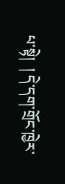པ་སྟེ།  ། དེ་དག་གྲོང་ཁྱེར་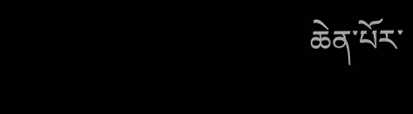ཆེན་པོར་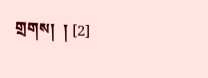གྲགས།  ། [2]